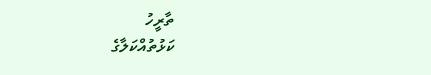ތާރީހު
ކަޅުތުއްކަލާގެ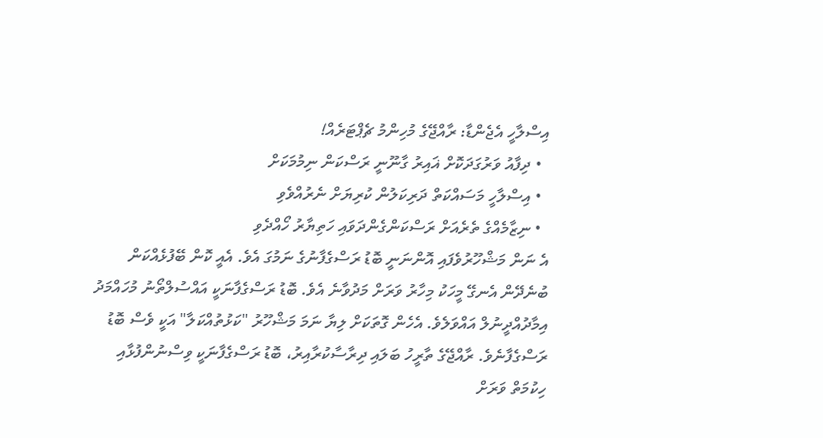އިސްލާހީ އެޖެންޑާ: ރާއްޖޭގެ މުހިންމު ޗެޕްޓަރެއް!
  • ދިފާއު ވަރުގަދަކޮށް ޣައިރު ގާނޫނީ ރަސްކަން ނިމުމަކަށް
  • އިސްލާހީ މަސައްކަތް ދަރިކަލުން ކުރިޔަށް ނެރުއްވެވި
  • ނިޒާމެއްގެ ތެރެއަށް ރަސްކަންގެންދަވައި ހަތިޔާރު ހޯއްދެވި
އެ ނަން މަޝްހޫރުވެފައި އޮންނަނީ ބޮޑު ރަސްގެފާނުގެ ނަމުގަ އެވެ. އެއީ ކޮން ބޭފުޅެއްކަން ބުނެދޭން އެނގޭ މީހަކު މިހާރު ވަރަށް މަދުވާނެ އެވެ. ބޮޑު ރަސްގެފާނަކީ އައްސުލްތޯނު މުހައްމަދު އިމާދުއްދީނުލް އައްވަލެވެ. އެހެން ގޮތަކަށް ލިޔާ ނަމަ މަޝްހޫރު "ކަޅުތުއްކަލާ" އަކީ ވެސް ބޮޑު ރަސްގެފާނެވެ. ރާއްޖޭގެ ތާރީހު ބަލައި ދިރާސާކުރާއިރު، ބޮޑު ރަސްގެފާނަކީ ވިސްނުންފުޅާއި ހިކުމަތް ވަރަށް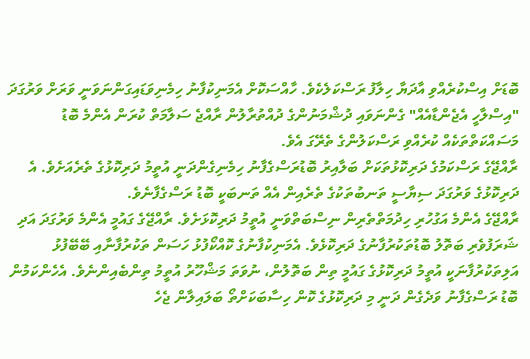ބޮޑަށް އިސްކުރެއްވި އާދަޔާ ހިލާފު ރަސްކަލެކެވެ. ހާއްސަކޮށް އެމަނިކުފާނު ހިމެނިވަޑައިގަންނަވަނީ ވަރަށް ވަރުގަދަ "އިސްލާހީ އެޖެންޑާއެއް" ގެންނަވައި ދުޝްމަނުންގެ ދުއްތުރާލުން ރާއްޖެ ސަލާމަތް ކުރަން އެންމެ ބޮޑު މަސައްކަތްތަކެއް ކުރެއްވި ރަސްކަލުންގެ ތެރޭގަ އެވެ.
ރާއްޖޭގެ ރަސްކަމުގެ ދަރިކޮޅުތަކަށް ބަލާއިރު ބޮޑުރަސްގެފާނު ހިމެނިގެންދަނީ އުތީމު ދަރިކޮޅުގެ ތެރެއަށެވެ. އެ ދަރިކޮޅުގެ ވަރުގަދަ ސިޔާސީ ތަނބުތަކުގެ ތެރެއިން އެއް ތަނބަކީ ބޮޑު ރަސްގެފާނެވެ.
ރާއްޖޭގެ އެންމެ އަގުހުރި ހިދުމަތްތެރިން ނިސްބަތްވަނީ އުތީމު ދަރިކޮޅަށެވެ. ރާއްޖޭގެ ގައުމީ އެންމެ ވަރުގަދަ އަދި ޝަރަފުވެރި ބަތޮލު ބޮޑުތަކުރުފާނުގެ ދަރިކޮޅެވެ. އެމަނިކުފާނުގެ ކޮއްކޯފުޅު ހަސަން ތަކުރުފާނާއި ބޭބޭފުޅު އަލިތަކުރުފާނަކީ އުތީމު ދަރިކޮޅުގެ ގައުމީ ތިން ބަތޮލުން، ނުވަތަ މަޝްހޫރު އުތީމު ތިންބެއިންނެވެ. އެހެންކަމުން ބޮޑު ރަސްގެފާނު ވަދެގެން ދަނީ މި ދަރިކޮޅުގެ ކޮން ހިސާބަކަށްތޯ ބަލައިލާން ޖެހެ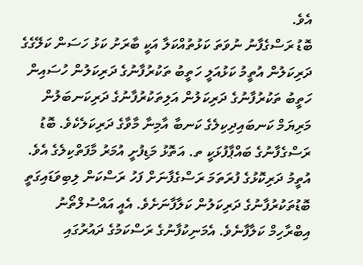އެވެ.
ބޮޑު ރަސްގެފާނު ނުވަތަ ކަޅުތުއްކަލާ އަކީ ބާރަށު ކަޅު ހަސަން ކަލޭގެގެ ދަރިކަލުން އުތީމު ކަޅުއަލީ ހަތީބު ތަކުރުފާނުގެ ދަރިކަލުން ހުސައިން ހަތީބު ތަކުރުފާނުގެ ދަރިކަލުން އަލިތަކުރުފާނުގެ ދަރިކަނބަލުން މަރިޔަމް ކަނބައިދިކިލެގެ ކަނބާ އާމިނާ މާވާގެ ދަރިކަލެކެވެ. ބޮޑު ރަސްގެފާނުގެ ބައްޕާފުޅަކީ ތ. އަތޮޅު މަޑިފުށީ އުމަރު މާފަތްކިލެގެ އެވެ.
އުތީމު ދަރިކޮޅުގެ ފުރަތަމަ ރަސްގެފާނަށް ފަހު ރަސްކަން ލިބިވަޑައިގަތީ ބޮޑުތަކުރުފާނުގެ ދަރިކަލުން ކަލާފާނަށެވެ. އެއީ އައްސުލްތޯނު އިބްރާހިމް ކަލާފާނެވެ. އެމަނިކުފާނުގެ ރަސްކަމުގެ ދައުރުގައި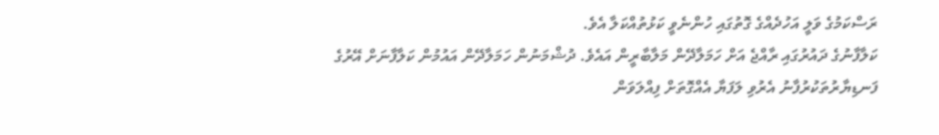ރަސްކަމުގެ ވަލީ އަހުދެއްގެ ގޮތުގައި ހުންނެވީ ކަޅުތުއްކަލާ އެވެ.
ކަލާފާނުގެ ދައުރުގައި ރާއްޖެ އަށް ހަމަލާދޭން މަލާބާރީން އައެވެ. ދުޝްމަނުން ހަމަލާދޭން އައުމުން ކަލާފާނަށް އޭރުގެ ފަނޑިޔާރުތަކުރުފާނު އެރުވި ލަފަޔާ އެއްގޮތަށް ފިއްލަވަން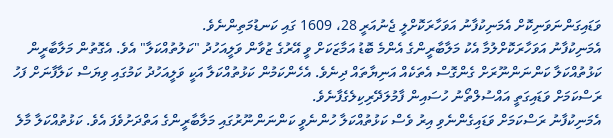ވަޑައިގަންނަވަނިކޮށް އެމަނިކުފާނު އަވަހާރަކޮށްލީ ޖެނުއަރީ 28، 1609 ގައި ކަނޑުމަތިންނެވެ.
އެމަނިކުފާނު އަވަހާރަކޮށްލުމާ އެކު މަލާބާރީންގެ އެންމެ ބޮޑު އަމާޒަކަށް ވީ އޭރުގެ ޒުވާން ވަލީއަހުދު "ކަލުތުއްކަލާ" އެވެ. އެގޮތުން މަލާބާރީން ކަޅުތުއްކަލާ ކަންނަންނޫރަށް ގެންގޮސް އެތަކެއް އަނިޔާތައް ދިނެވެ. އެހެންކަމުން ކަޅުތުއްކަލާ އަކީ ވަލީއަހުދު ކަމުގައި ވިޔަސް ކަލާފާނަށް ފަހު ރަސްކަމަށް ވަޑައިގަތީ އައްސުލްތޯނު ހުސައިން ފާމުލަދޭރިކިލެގެފާނެވެ.
އެމަނިކުފާނު ރަސްކަމަށް ވަޑައިގެންނެވި އިރު ވެސް ކަޅުތުއްކަލާ ހުންނެވީ ކަންނަންނޫރުގައި މަލާބާރީންގެ އަތްދަށުވެފަ އެވެ. ކަޅުތުއްކަލާ މާލެ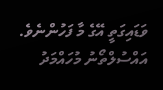ވަޑައިގަތީ އޭގެ މާ ފަހުންނެވެ.
އައްސުލްތޯނު މުހައްމަދު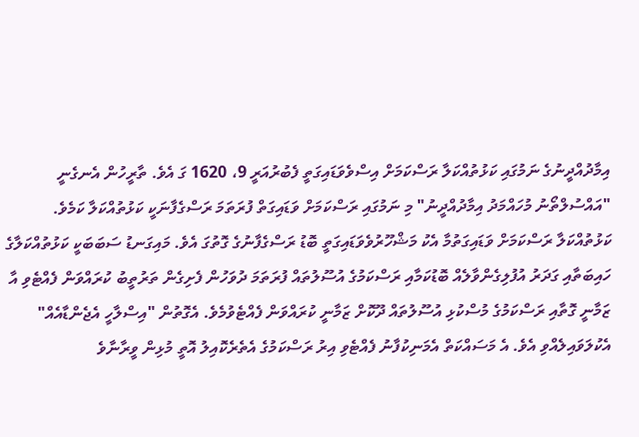އިމާދުއްދީނުގެ ނަމުގައި ކަޅުތުއްކަލާ ރަސްކަމަށް އިސްވެވަޑައިގަތީ ފެބުރުއަރީ 9، 1620 ގަ އެވެ. ތާރީހުން އެނގެނީ "އައްސުލްތޯނު މުހައްމަދު އިމާދުއްދީނު" މި ނަމުގައި ރަސްކަމަށް ވަޑައިގަތް ފުރަތަމަ ރަސްގެފާނަކީ ކަޅުތުއްކަލާ ކަމެވެ.
ކަޅުތުއްކަލާ ރަސްކަމަށް ވަޑައިގަތުމާ އެކު މަޝްހޫރުވެވަޑައިގަތީ ބޮޑު ރަސްގެފާނުގެ ގޮތުގަ އެވެ. މައިގަނޑު ސަބަބަކީ ކަޅުތުއްކަލާގެ ހައިބަތާއި ގަދަރު އުފުލިގެންވާލެއް ބޮޑުކަމާއި ރަސްކަމުގެ އުސޫލުތައް ފުރަތަމަ ދުވަހުން ފެށިގެން ތަރުތީބު ކުރައްވަން ފެއްޓެވި އާ ޒަމާނީ ގޮތާއި ރަސްކަމުގެ މުސްކުޅި އުސޫލުތައް ދޫކޮށް ޒަމާނީ ކުރައްވަން ފެއްޓެވުމެވެ. އެގޮތުން "އިސްލާހީ އެޖެންޑާއެއް" އެކުލަވައިލެއްވި އެވެ. އެ މަސައްކަތް އެމަނިކުފާނު ފެއްޓެވި އިރު ރަސްކަމުގެ އެތެރެކޮއިލު އޮތީ މުޅިން ވީރާނާވެ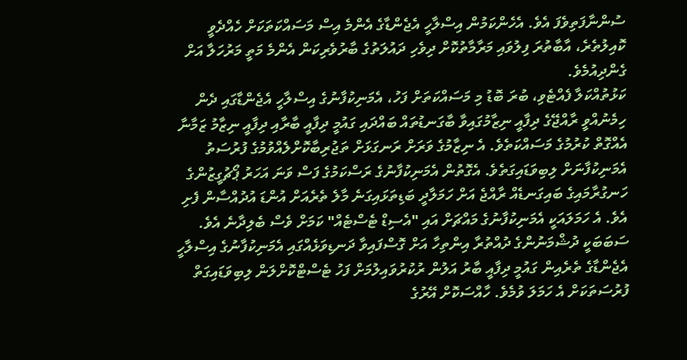ސުންނާފަތިވެފަ އެވެ. އެހެންކަމުން އިސްލާހީ އެޖެންޑާގެ އެންމެ އިސް މަސައްކަތަކަށް ހެއްދެވީ ކޮއިލުތެރެ، އާބާތުރަ ފިލުވައި މަރާމާތުކޮށް ދިވެހި ދައުލަތުގެ ބާރުވެރިކަން އެންމެ މަތީ މަރުހަލާ އަށް ގެންދިއުމެވެ.
ކަޅުތުއްކަލާ ފެއްޓެވި، ބުރަ ބޮޑު މި މަސައްކަތަށް ފަހު، އެމަނިކުފާނުގެ އިސްލާހީ އެޖެންޑާގައި ދެން ހިމެނުއްވީ ރާއްޖޭގެ ދިފާއީ ނިޒާމުގައިވާ ބާގަނޑުތައް ބައްދައި ގައުމީ ދިފާއީ ބާރާއި ދިފާއީ ނިޒާމު ޒަމާނާ އެއްގޮތް ކުރުމުގެ މަސައްކަތެވެ. އެ ނިޒާމުގެ ވަރަށް ރަނގަޅަށް ތަޖުރިބާކޮށްލެއްވުމުގެ ފުރުސަތު އެމަނިކުފާނަށް ލިބިވަޑައިގަތެވެ. އެގޮތުން އެމަނިކުފާނުގެ ރަސްކަމުގެ ފަސް ވަނަ އަހަރު ޕޯޗުގީޒުންގެ ހަނގުރާމައިގެ ބައިގަނޑެއް ރާއްޖެ އަށް ހަމަލާދީ ބަޑިތަޅައިގަނެ މާލެ ތެރެއަށް އުންޑަ އުދުއްސާން ފެށި އެވެ. އެ ހަމަލައަކީ އެމަނިކުފާނުގެ މައްޗަށް އައި "އެސިޑް ޓެސްޓެއް" ކަމަށް ވެސް ބެލިދާނެ އެވެ.
ސަބަބަކީ ދުޝްމަނުންގެ ދުއްތުރާ އިންތިހާ އަށް ގޮސްފައިވާ ދަނޑިވަޅެއްގައި އެމަނިކުފާނުގެ އިސްލާހީ އެޖެންޑާގެ ތެރެއިން ގައުމީ ދިފާއީ ބާރު އަލުން ރުކުރުވައިލުމަށް ފަހު ޓެސްޓްކޮށްލަން ލިބިވަޑައިގަތް ފުރުސަތަކަށް އެ ހަމަލަ ވުމެވެ. ހާއްސަކޮށް އޭރުގެ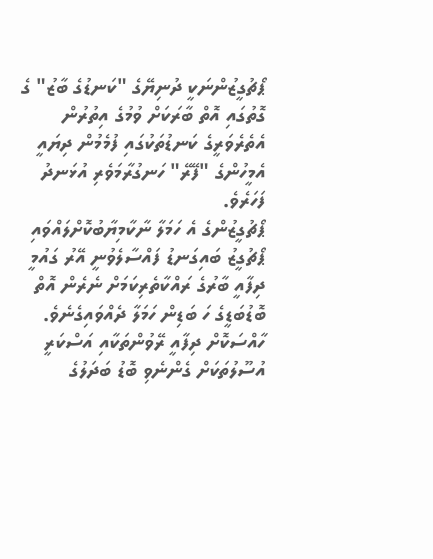ޕޯޗުގީޒުންނަކީ ދުނިޔޭގެ "ކަނޑުގެ ބާޒު" ގެ ގޮތުގައި އޮތް ބާރަކަށް ވުމުގެ އިތުރުން އެތެރެވަރީގެ ކަނޑުތަކުގައި ފުމެމުން ދިޔައީ އެމީހުންގެ "ފޭރޭ" ހަނގުރާމަވެރި އުޅަނދު ފަހަރެވެ.
ޕޯޗުގީޒުންގެ އެ ހަމަލާ ނާކާމިޔާބުކޮށްލައްވައި ޕޯޗުގީޒު ބައިގަނޑު ފައްސާލެވުނީ އޭރު ގައުމީ ދިފާއީ ބާރުގެ ރައްކާތެރިކަމަށް ނެރެން އޮތް ބޮޑުބަޑީގެ ހަ ބަޑިން ހަމަލާ ދެއްވައިގެނެވެ. ހާއްސަކޮށް ދިފާއީ ރޭވުންތަކާއި އަސްކަރީ އުސޫލުތަކަށް ގެންނެވި ބޮޑު ބަދަލުގެ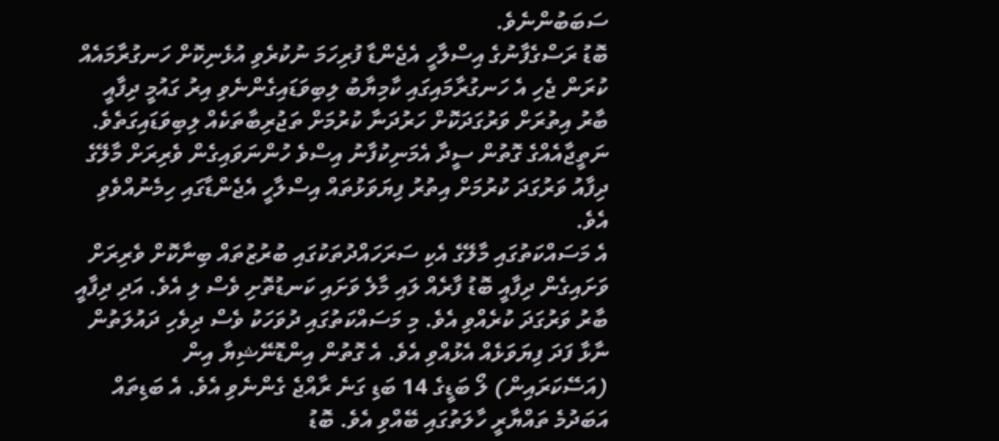ސަބަބުންނެވެ.
ބޮޑު ރަސްގެފާނުގެ އިސްލާހީ އެޖެންޑާ ފުރިހަމަ ނުކުރެވި އުޅެނިކޮށް ހަނގުރާމައެއް ކުރަން ޖެހި އެ ހަނގުރާމައިގައި ކާމިޔާބު ލިބިވަޑައިގެންނެވި އިރު ގައުމީ ދިފާއީ ބާރު އިތުރަށް ވަރުގަދަކޮށް ހަރުދަނާ ކުރުމަށް ތަޖުރިބާތަކެއް ލިބިވަޑައިގަތެވެ. ނަތީޖާއެއްގެ ގޮތުން ސީދާ އެމަނިކުފާނު އިސްވެ ހުންނަވައިގެން ވެރިރަށް މާލޭގެ ދިފާއު ވަރުގަދަ ކުރުމަށް އިތުރު ފިޔަވަޅުތައް އިސްލާހީ އެޖެންޑާގައި ހިމެނުއްވެވި އެވެ.
އެ މަސައްކަތުގައި މާލޭގެ އެކި ސަރަހައްދުތަކުގައި ބުރުޒުތައް ބިނާކޮށް ވެރިރަށް ވަށައިގެން ދިފާއީ ބޮޑު ފާރެއް ލައި މާލެ ވަށައި ކަނޑުތޮށި ވެސް ލި އެވެ. އަދި ދިފާއީ ބާރު ވަރުގަދަ ކުރެއްވި އެވެ. މި މަސައްކަތުގައި ދުވަހަކު ވެސް ދިވެހި ދައުލަތުން ނާޅާ ފަދަ ފިޔަވަޅެއް އެޅުއްވި އެވެ. އެ ގޮތުން އިންޑޮނޭޝިޔާ އިން (އަސޭކަރައިން) ލޯ ބަޑީގެ 14 ބަޑި ގަނެ ރާއްޖެ ގެންނެވި އެވެ. އެ ބަޑިތައް އަބަދުމެ ތައްޔާރީ ހާލަތުގައި ބޭއްވި އެވެ. ބޮޑު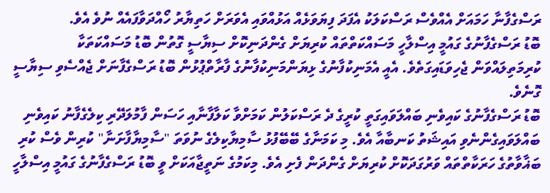ރަސްގެފާނާ ހަމައަށް އެއްވެސް ރަސްކަލަކު އެފަދަ ފިޔަވަޅެއް އަޅުއްވައި އެވަރަށް ހަތިޔާރު ހޯއްދަވާފައެއް ނުވެ އެވެ.
ބޮޑު ރަސްގެފާނުގެ ގައުމީ އިސްލާހީ މަސައްކަތްތައް ކުރިޔަށް ގެންދަނިކޮށް ސިޔާސީ ގޮތުން ބޮޑު މަސައްކަތަކާ ކުރިމަތިލައްވަން ޖެހިވަޑައިގަތެވެ. އެއީ އެމަނިކުފާނުގެ ޅިޔަންމަނިކުފާނުގެ ފާރާތްޕުޅުން ބޮޑު ރަސްގެފާނަށް ޖެއްސެވި ސިޔާސީ ގޮނެވެ.
ބޮޑު ރަސްގެފާނުގެ ކައިވެނި ބައްލަވައިގަތީ ކުރީގެ ދެ ރަސްކަލުން ކަމަށްވާ ކަލާފާނާއި ހަސަން ފާމުލަދޭރި ކިލެގެފާނު ކައިވެނި ބައްލަވައިގެންނެވި އައިޝަތު ކަނބާއާ އެވެ. މި ކަމަނާގެ ބޭބޭފުޅު ސާމިޔާކިލެގެ ނުވަތަ "ސާމިޔާފާށަނާ" ކުރިން ވެސް ކުރި ބަޣާވާތުގެ ހަރަކާތްތައް ވަރުގަދަކޮށް ކުރިޔަށް ގެންދަން ފެށި އެވެ. މިކަމުގެ ނަތީޖާއަކަށް ވީ ބޮޑު ރަސްގެފާނުގެ ގައުމީ އިސްލާހީ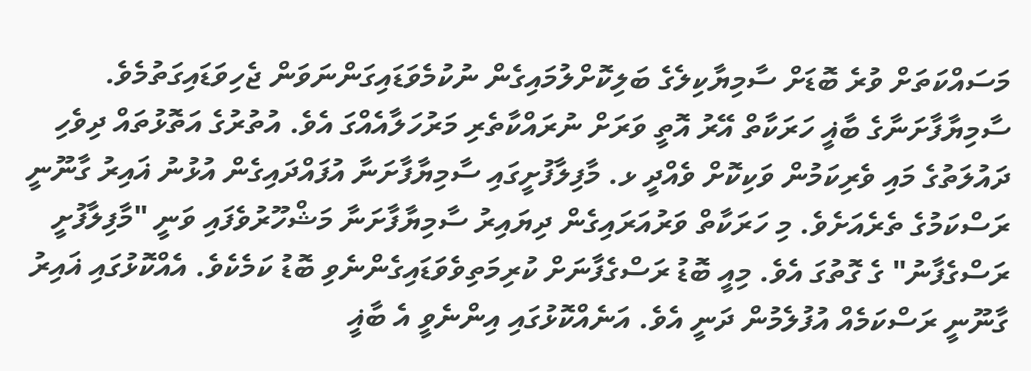މަސައްކަތަށް ވުރެ ބޮޑަށް ސާމިޔާކިލެގެ ބަލިކޮށްލުމައިގެން ނުކުމެވަޑައިގަންނަވަން ޖެހިވަޑައިގަތުމެވެ.
ސާމިޔާފާށަނާގެ ބާޣީ ހަރަކާތް އޭރު އޮތީ ވަރަށް ނުރައްކާތެރި މަރުހަލާއެއްގަ އެވެ. އުތުރުގެ އަތޮޅުތައް ދިވެހި ދައުލަތުގެ މައި ވެރިކަމުން ވަކިކޮށް ވެއްދީ ޅ. މާފިލާފުށީގައި ސާމިޔާފާށަނާ އުފައްދައިގެން އުޅުނު ޣައިރު ގާނޫނީ ރަސްކަމުގެ ތެރެއަށެވެ. މި ހަރަކާތް ވަރުއަރައިގެން ދިޔައިރު ސާމިޔާފާށަނާ މަޝްހޫރުވެފައި ވަނީ "މާފިލާފުށީ ރަސްގެފާނު" ގެ ގޮތުގަ އެވެ. މިއީ ބޮޑު ރަސްގެފާނަށް ކުރިމަތިވެވަޑައިގެންނެވި ބޮޑު ކަމެކެވެ. އެއްކޮޅުގައި ޣައިރު ގާނޫނީ ރަސްކަމެއް އުފުލެމުން ދަނީ އެވެ. އަނެއްކޮޅުގައި އިންނެވީ އެ ބާޣީ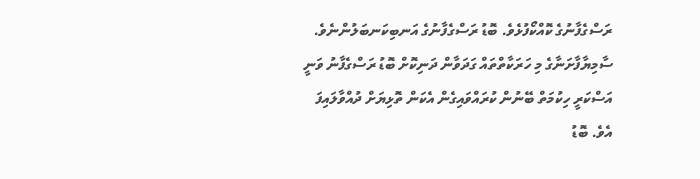ރަސްގެފާނުގެ ކޮއްކޯފުޅެވެ. ބޮޑު ރަސްގެފާނުގެ އަނބިކަނބަލުންނެވެ.
ސާމިޔާފާށަނާގެ މި ހަރަކާތްތައް ގަދަވާން ދަނިކޮށް ބޮޑު ރަސްގެފާނު ވަނީ އަސްކަރީ ހިކުމަތް ބޭނުން ކުރައްވައިގެން އެކަން ތޮޅިޔަށް ދުއްވާލައިފަ އެވެ. ބޮޑު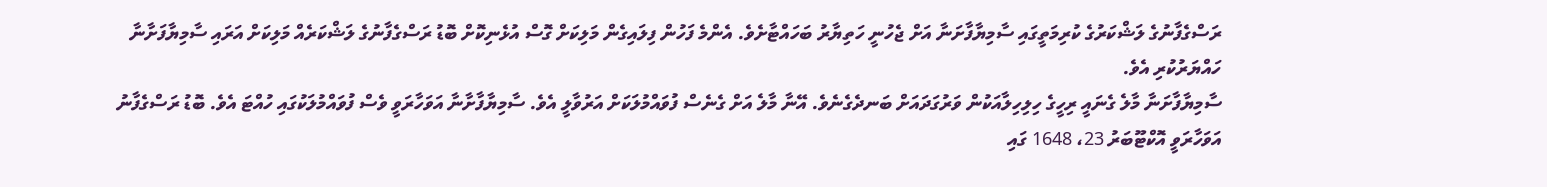ރަސްގެފާނުގެ ލަޝްކަރުގެ ކުރިމަތީގައި ސާމިޔާފާށަނާ އަށް ޖެހުނީ ހަތިޔާރު ބަހައްޓާށެވެ. އެންމެ ފަހުން ފިލައިގެން މަލިކަށް ގޮސް އުޅެނިކޮށް ބޮޑު ރަސްގެފާނުގެ ލަޝްކަރެއް މަލިކަށް އަރައި ސާމިޔާފަށާނާ ހައްޔަރުކުރި އެވެ.
ސާމިޔާފާށަނާ މާލެ ގެނައީ ރިހީގެ ހިލިހިލާއަކުން ވަރުގަދައަށް ބަނދެގެނެވެ. އޭނާ މާލެ އަށް ގެނެސް ފުވައްމުލަކަށް އަރުވާލީ އެވެ. ސާމިޔާފާށާނާ އަވަހާރަވީ ވެސް ފުވައްމުލަކުގައި ހުއްޓަ އެވެ. ބޮޑު ރަސްގެފާނު އަވަހާރަވީ އޮކްޓޫބަރު 23، 1648 ގައި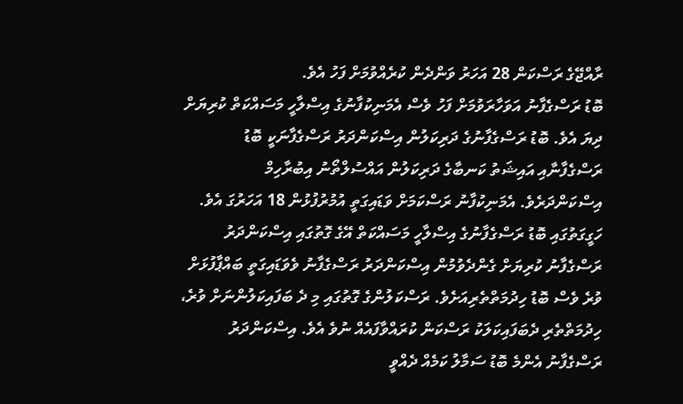ރާއްޖޭގެ ރަސްކަން 28 އަހަރު ވަންދެން ކުރެއްވުމަށް ފަހު އެވެ.
ބޮޑު ރަސްގެފާނު އަވަހާރަވުމަށް ފަހު ވެސް އެމަނިކުފާނުގެ އިސްލާހީ މަސައްކަތް ކުރިޔަށް ދިޔަ އެވެ. ބޮޑު ރަސްގެފާނުގެ ދަރިކަލުން އިސްކަންދަރު ރަސްގެފާނަކީ ބޮޑު ރަސްގެފާނާއި އައިޝަތު ކަނބާގެ ދަރިކަލުން އައްސުލްތޯނު އިބުރާހިމް އިސްކަންދަރެވެ. އެމަނިކުފާނު ރަސްކަމަށް ވަޑައިގަތީ އުމުރުފުޅުން 18 އަހަރުގަ އެވެ.
ހަގީގަތުގައި ބޮޑު ރަސްގެފާނުގެ އިސްލާހީ މަސައްކަތް އޭގެ ގޮތުގައި އިސްކަންދަރު ރަސްގެފާނު ކުރިޔަށް ގެންދެވުމުން އިސްކަންދަރު ރަސްގެފާނު ވެވަޑައިގަތީ ބައްޕާފުޅަށް ވުރެ ވެސް ބޮޑު ހިދުމަތްތެރިއަށެވެ. ރަސްކަލުންގެ ގޮތުގައި މި ދެ ބަފައިކަލުންނަށް ވުރެ، ހިދުމަތްތެރި ދެބަފައިކަލަކު ރަސްކަން ކުރައްވާފައެއް ނުވެ އެވެ. އިސްކަންދަރު ރަސްގެފާނު އެންމެ ބޮޑު ސަމާލު ކަމެއް ދެއްވީ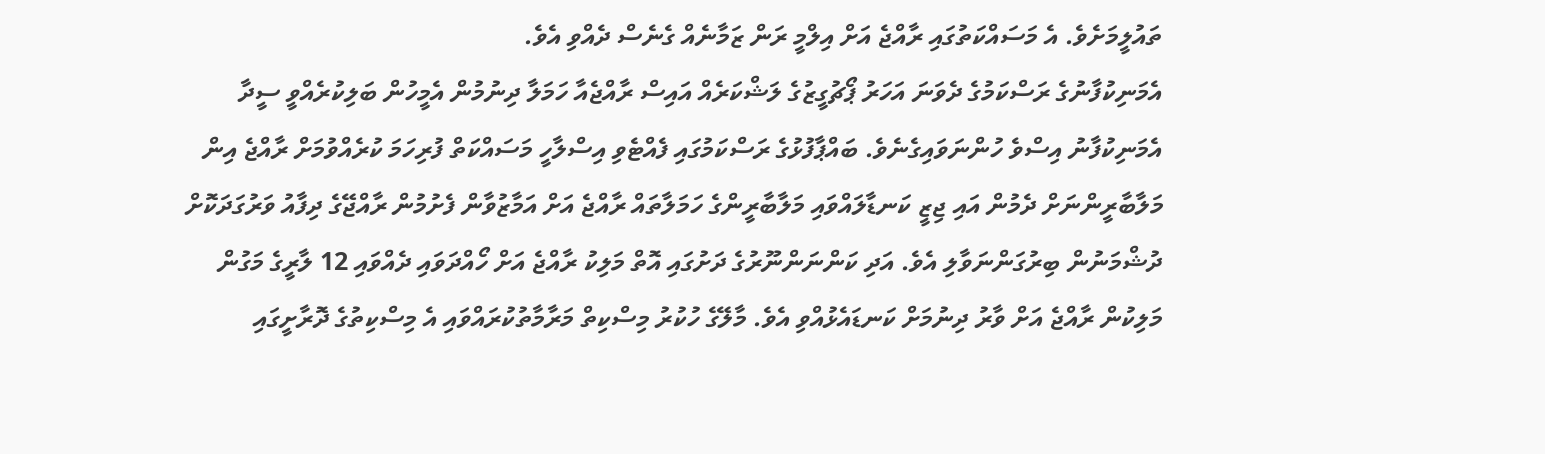ތައުލީމަށެވެ. އެ މަސައްކަތުގައި ރާއްޖެ އަށް އިލްމީ ރަން ޒަމާނެއް ގެނެސް ދެއްވި އެވެ.
އެމަނިކުފާނުގެ ރަސްކަމުގެ ދެވަނަ އަހަރު ޕޯޗުގީޒުގެ ލަޝްކަރެއް އައިސް ރާއްޖެއާ ހަމަލާ ދިނުމުން އެމީހުން ބަލިކުރެއްވީ ސީދާ އެމަނިކުފާނު އިސްވެ ހުންނަވައިގެނެވެ. ބައްޕާފުޅުގެ ރަސްކަމުގައި ފެއްޓެވި އިސްލާހީ މަސައްކަތް ފުރިހަމަ ކުރެއްވުމަށް ރާއްޖެ އިން މަލާބާރީންނަށް ދެމުން އައި ޖިޒީ ކަނޑާލައްވައި މަލާބާރީންގެ ހަމަލާތައް ރާއްޖެ އަށް އަމާޒުވާން ފެށުމުން ރާއްޖޭގެ ދިފާއު ވަރުގަދަކޮށް ދުޝްމަނުން ބިރުގަންނަވާލި އެވެ. އަދި ކަންނަންނޫރުގެ ދަށުގައި އޮތް މަލިކު ރާއްޖެ އަށް ހޯއްދަވައި ދެއްވައި 12 ލާރީގެ މަގުން މަލިކުން ރާއްޖެ އަށް ވާރު ދިނުމަށް ކަނޑައެޅުއްވި އެވެ. މާލޭގެ ހުކުރު މިސްކިތް މަރާމާތުކުރައްވައި އެ މިސްކިތުގެ ދޮރާށީގައި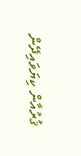ޤުރުއާން ކިޔަވައިދޭން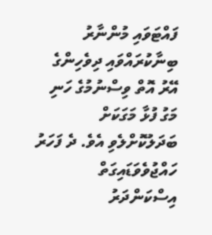ފައްޓަވައި މުންނާރު ބިނާކުރައްވައި ދިވެހިންގެ އޭރު އޮތް ވިސްނުމުގެ ހަނި މަގު ފުޅާ މަގަކަށް ބަދަލުކޮށްލެވި އެވެ. ދެ ފަހަރު ހައްޖުވެވަޑައިގަތް އިސްކަންދަރު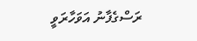ރަސްގެފާނު އަވަހާރަވީ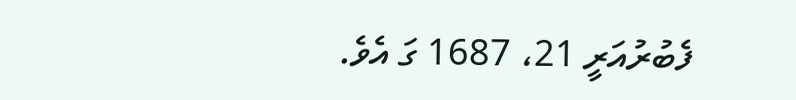ފެބުރުއަރީ 21، 1687 ގަ އެވެ.